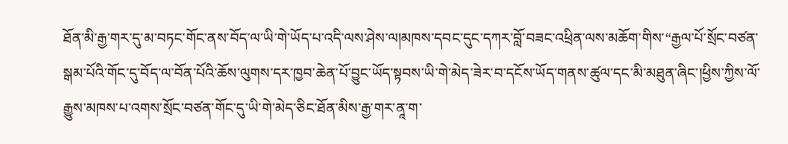ཐོན་མི་རྒྱ་གར་དུ་མ་བཏང་གོང་ནས་བོད་ལ་ཡི་གེ་ཡོད་པ་འདི་ལས་ཤེས་ལ།མཁས་དབང་དུང་དཀར་བློ་བཟང་འཕྲིན་ལས་མཆོག་གིས་“རྒྱལ་པོ་སྲོང་བཙན་སྒམ་པོའི་གོང་དུ་བོད་ལ་བོན་པོའི་ཆོས་ལུགས་དར་ཁྱབ་ཆེན་པོ་བྱུང་ཡོད་སྟབས་ཡི་གེ་མེད་ཟེར་བ་དངོས་ཡོད་གནས་ཚུལ་དང་མི་མཐུན་ཞིང་།ཕྱིས་ཀྱིས་ལོ་རྒྱུས་མཁས་པ་འགས་སྲོང་བཙན་གོང་དུ་ཡི་གེ་མེད་ཅིང་ཐོན་མིས་རྒྱ་གར་ནཱ་ག་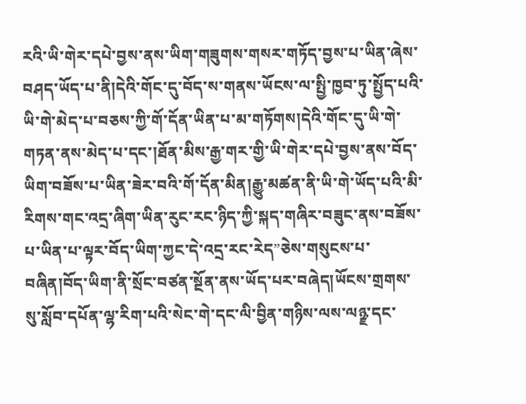རའི་ཡི་གེར་དཔེ་བྱས་ནས་ཡིག་གཟུགས་གསར་གཏོད་བྱས་པ་ཡིན་ཞེས་བཤད་ཡོད་པ་ནི།དེའི་གོང་དུ་བོད་ས་གནས་ཡོངས་ལ་སྤྱི་ཁྱབ་ཏུ་སྤྱོད་པའི་ཡི་གེ་མེད་པ་བཅས་ཀྱི་གོ་དོན་ཡིན་པ་མ་གཏོགས།དེའི་གོང་དུ་ཡི་གེ་གཏན་ནས་མེད་པ་དང་།ཐོན་མིས་རྒྱ་གར་གྱི་ཡི་གེར་དཔེ་བྱས་ནས་བོད་ཡིག་བཟོས་པ་ཡིན་ཟེར་བའི་གོ་དོན་མིན།རྒྱུ་མཚན་ནི་ཡི་གེ་ཡོད་པའི་མི་རིགས་གང་འདྲ་ཞིག་ཡིན་རུང་རང་ཉིད་ཀྱི་སྐད་གཞིར་བཟུང་ནས་བཟོས་པ་ཡིན་པ་ལྟར་བོད་ཡིག་ཀྱང་དེ་འདྲ་རང་རེད”ཅེས་གསུངས་པ་བཞིན།བོད་ཡིག་ནི་སྲོང་བཙན་སྔོན་ནས་ཡོད་པར་བཞེད།ཡོངས་གྲགས་སུ་སློབ་དཔོན་ལྷ་རིག་པའི་སེང་གེ་དང་ལི་བྱིན་གཉིས་ལས་ལཉྫ་དང་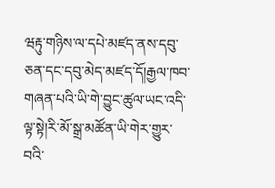ཝརྟུ་གཉིས་ལ་དཔེ་མཛད་ནས་དབུ་ཅན་དང་དབུ་མེད་མཛད་དོ།རྒྱལ་ཁབ་གཞན་པའི་ཡི་གེ་བྱུང་ཚུལ་ཡང་འདི་ལྟ་སྟེ།རི་མོ་སྒྲ་མཚོན་ཡི་གེར་གྱུར་བའི་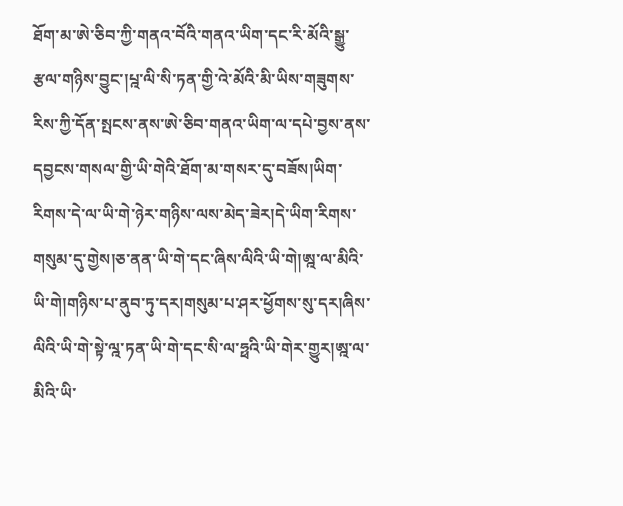ཐོག་མ་ཨེ་ཅིབ་ཀྱི་གནའ་བོའི་གནའ་ཡིག་དང་རི་མོའི་སྒྱུ་རྩལ་གཉིས་བྱུང་།པྰ་ལི་སི་ཏན་གྱི་འེ་མོའི་མི་ཡིས་གཟུགས་རིས་ཀྱི་དོན་སྤངས་ནས་ཨེ་ཅིབ་གནའ་ཡིག་ལ་དཔེ་བྱས་ནས་དབྱངས་གསལ་གྱི་ཡི་གེའི་ཐོག་མ་གསར་དུ་བཟོས།ཡིག་རིགས་དེ་ལ་ཡི་གེ་ཉེར་གཉིས་ལས་མེད་ཟེར།དེ་ཡིག་རིགས་གསུམ་དུ་གྱེས།ཅ་ནན་ཡི་གེ་དང་ཞིས་ལིའི་ཡི་གེ།ཨྰ་ལ་མིའི་ཡི་གེ།གཉིས་པ་ནུབ་ཏུ་དར།གསུམ་པ་ཤར་ཕྱོགས་སུ་དར།ཞིས་ལིའི་ཡི་གེ་སྟེ་ལྰ་ཏན་ཡི་གེ་དང་སི་ལ་ཧྥའི་ཡི་གེར་གྱུར།ཨྰ་ལ་མིའི་ཡི་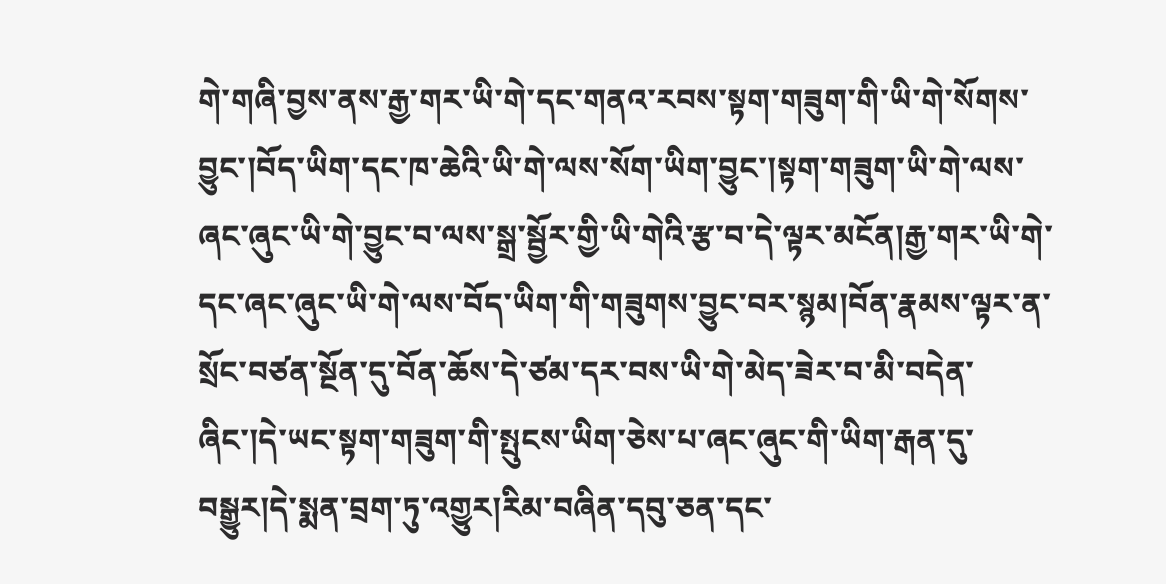གེ་གཞི་བྱས་ནས་རྒྱ་གར་ཡི་གེ་དང་གནའ་རབས་སྟག་གཟུག་གི་ཡི་གེ་སོགས་བྱུང་།བོད་ཡིག་དང་ཁ་ཆེའི་ཡི་གེ་ལས་སོག་ཡིག་བྱུང་།སྟག་གཟུག་ཡི་གེ་ལས་ཞང་ཞུང་ཡི་གེ་བྱུང་བ་ལས་སྒྲ་སྦྱོར་གྱི་ཡི་གེའི་རྩ་བ་དེ་ལྟར་མངོན།རྒྱ་གར་ཡི་གེ་དང་ཞང་ཞུང་ཡི་གེ་ལས་བོད་ཡིག་གི་གཟུགས་བྱུང་བར་སྙམ།བོན་རྣམས་ལྟར་ན་སྲོང་བཙན་སྔོན་དུ་བོན་ཆོས་དེ་ཙམ་དར་བས་ཡི་གེ་མེད་ཟེར་བ་མི་བདེན་ཞིང་།དེ་ཡང་སྟག་གཟུག་གི་སྤུངས་ཡིག་ཅེས་པ་ཞང་ཞུང་གི་ཡིག་རྒན་དུ་བསྒྱུར།དེ་སྨན་བྲག་ཏུ་འགྱུར།རིམ་བཞིན་དབུ་ཅན་དང་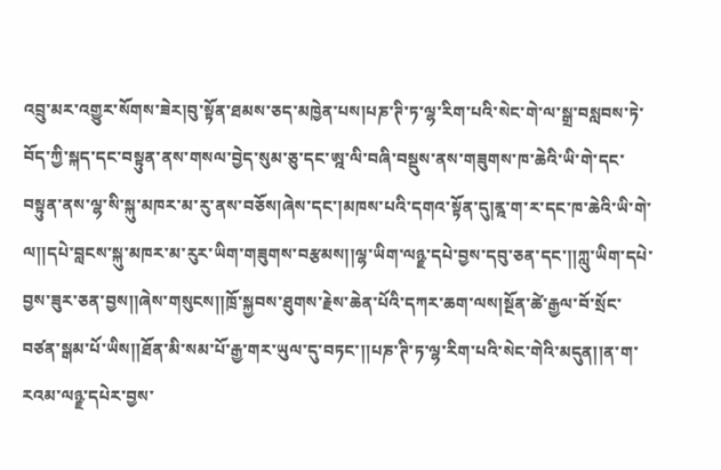འབྲུ་མར་འགྱུར་སོགས་ཟེར།བུ་སྟོན་ཐམས་ཅད་མཁྱེན་པས།པཎ་ཊི་ཏ་ལྷ་རིག་པའི་སེང་གེ་ལ་སྒྲ་བསླབས་ཏེ་བོད་ཀྱི་སྐད་དང་བསྟུན་ནས་གསལ་བྱེད་སུམ་ཅུ་དང་ཨྰ་ལི་བཞི་བསྡུས་ནས་གཟུགས་ཁ་ཆེའི་ཡི་གེ་དང་བསྟུན་ནས་ལྷ་སི་སྐུ་མཁར་མ་རུ་ནས་བཅོས།ཞེས་དང་།མཁས་པའི་དགའ་སྟོན་དུ།ནྰ་ག་ར་དང་ཁ་ཆེའི་ཡི་གེ་ལ།།དཔེ་བླངས་སྐུ་མཁར་མ་རུར་ཡིག་གཟུགས་བརྩམས།།ལྷ་ཡིག་ལཉྫ་དཔེ་བྱས་དབུ་ཅན་དང་།།ཀླུ་ཡིག་དཔེ་བྱས་ཟུར་ཅན་བྱས།།ཞེས་གསུངས།།ཁྲོ་སྐྱབས་ཐུགས་རྗེས་ཆེན་པོའི་དཀར་ཆག་ལས།སྔོན་ཚེ་རྒྱལ་བོ་སྲོང་བཙན་སྒམ་པོ་ཡིས།།ཐོན་མི་སམ་པོ་རྒྱ་གར་ཡུལ་དུ་བཏང་།།པཎ་ཊི་ཏ་ལྷ་རིག་པའི་སེང་གེའི་མདུན།།ན་ག་རའམ་ལཉྫ་དཔེར་བྱས་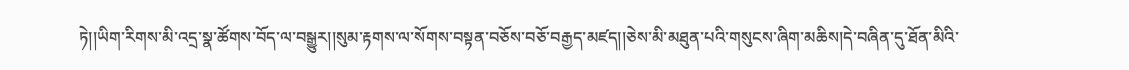ཏེ།།ཡིག་རིགས་མི་འདྲ་སྣ་ཚོགས་བོད་ལ་བསྒྱུར།།སུམ་རྟགས་ལ་སོགས་བསྟན་བཅོས་བཅོ་བརྒྱད་མཛད།།ཅེས་མི་མཐུན་པའི་གསུངས་ཞིག་མཆིས།དེ་བཞིན་དུ་ཐོན་མིའི་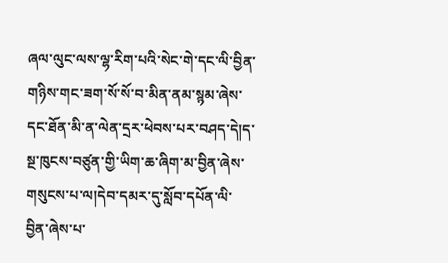ཞལ་ལུང་ལས་ལྷ་རིག་པའི་སེང་གེ་དང་ལི་བྱིན་གཉིས་གང་ཟག་སོ་སོ་བ་མིན་ནམ་སྙམ་ཞེས་དང་ཐོན་མི་ན་ལེན་དྲར་ཕེབས་པར་བཤད་དེ།ད་སྔ་ཁུངས་བཙུན་གྱི་ཡིག་ཆ་ཞིག་མ་བྱིན་ཞེས་གསུངས་པ་ལ།དེབ་དམར་དུ་སློབ་དཔོན་ལི་བྱིན་ཞེས་པ་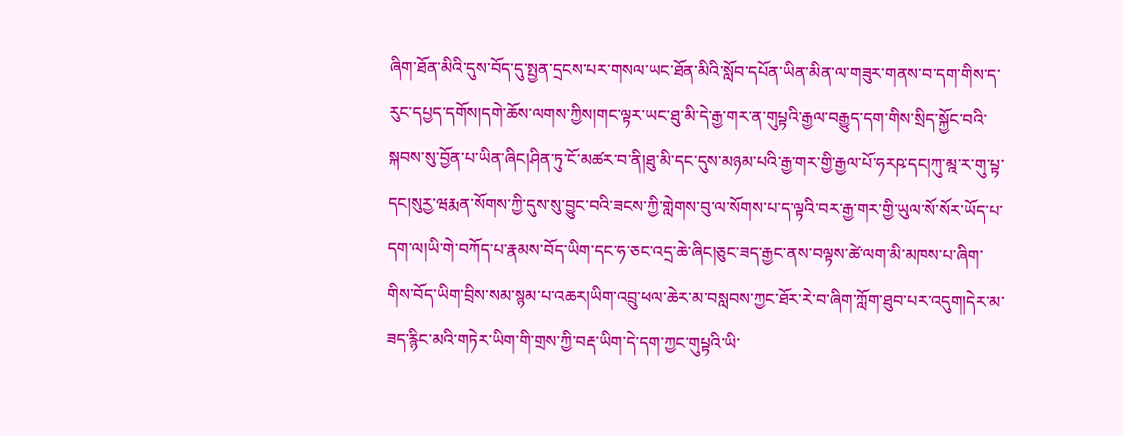ཞིག་ཐོན་མིའི་དུས་བོད་དུ་སྤྱན་དྲངས་པར་གསལ་ཡང་ཐོན་མིའི་སློབ་དཔོན་ཡིན་མིན་ལ་གཟུར་གནས་བ་དག་གིས་ད་རུང་དཔྱད་དགོས།དགེ་ཆོས་ལགས་ཀྱིས།གང་ལྟར་ཡང་ཐུ་མི་དེ་རྒྱ་གར་ན་གུཔྟའི་རྒྱལ་བརྒྱུད་དག་གིས་སྲིད་སྐྱོང་བའི་སྐབས་སུ་བྱོན་པ་ཡིན་ཞིང།ཤིན་ཏུ་ངོ་མཚར་བ་ནི།ཐུ་མི་དང་དུས་མཉམ་པའི་རྒྱ་གར་གྱི་རྒྱལ་པོ་ཧརཥ་དང།ཀུ་མྰ་ར་གུ་པྟ་དང།སུརྱ་ཝརྨན་སོགས་ཀྱི་དུས་སུ་བྱུང་བའི་ཟངས་ཀྱི་གླེགས་བུ་ལ་སོགས་པ་ད་ལྟའི་བར་རྒྱ་གར་གྱི་ཡུལ་སོ་སོར་ཡོད་པ་དག་ལ།ཡི་གེ་བཀོད་པ་རྣམས་བོད་ཡིག་དང་ཧ་ཅང་འདྲ་ཆེ་ཞིང།ཅུང་ཟད་རྒྱང་ནས་བལྟས་ཚེ་ལག་མི་མཁས་པ་ཞིག་གིས་བོད་ཡིག་བྲིས་སམ་སྙམ་པ་འཆར།ཡིག་འབྲུ་ཕལ་ཆེར་མ་བསླབས་ཀྱང་ཐོར་རེ་བ་ཞིག་ཀློག་ཐུབ་པར་འདུག།དེར་མ་ཟད་རྙིང་མའི་གཏེར་ཡིག་གི་གྲས་ཀྱི་བརྡ་ཡིག་དེ་དག་ཀྱང་གུཔྟའི་ཡི་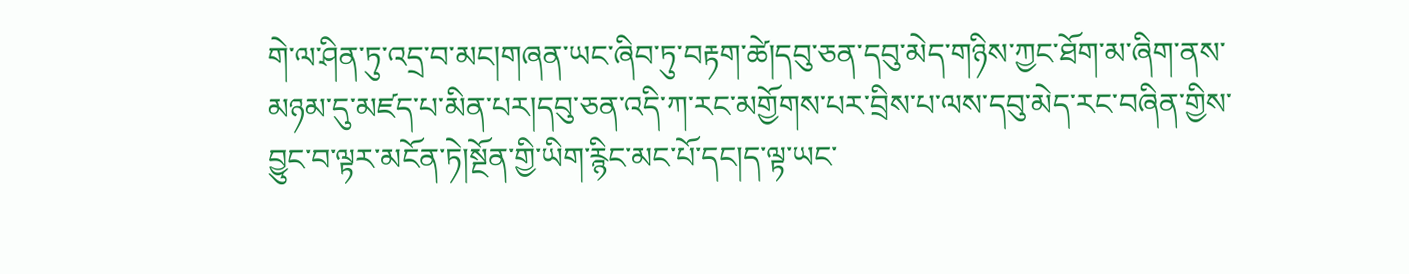གེ་ལ་ཤིན་ཏུ་འདྲ་བ་མང།གཞན་ཡང་ཞིབ་ཏུ་བརྟག་ཚེ།དབུ་ཅན་དབུ་མེད་གཉིས་ཀྱང་ཐོག་མ་ཞིག་ནས་མཉམ་དུ་མཛད་པ་མིན་པར།དབུ་ཅན་འདི་ཀ་རང་མགྱོགས་པར་བྲིས་པ་ལས་དབུ་མེད་རང་བཞིན་གྱིས་བྱུང་བ་ལྟར་མངོན་ཏེ།སྔོན་གྱི་ཡིག་རྙིང་མང་པོ་དང།ད་ལྟ་ཡང་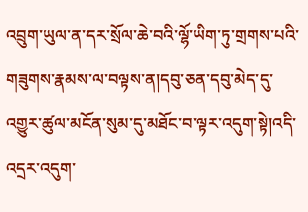འབྲུག་ཡུལ་ན་དར་སྲོལ་ཆེ་བའི་ལྷོ་ཡིག་ཏུ་གྲགས་པའི་གཟུགས་རྣམས་ལ་བལྟས་ན།དབུ་ཅན་དབུ་མེད་དུ་འགྱུར་ཚུལ་མངོན་སུམ་དུ་མཐོང་བ་ལྟར་འདུག་སྟེ།འདི་འདྲར་འདུག་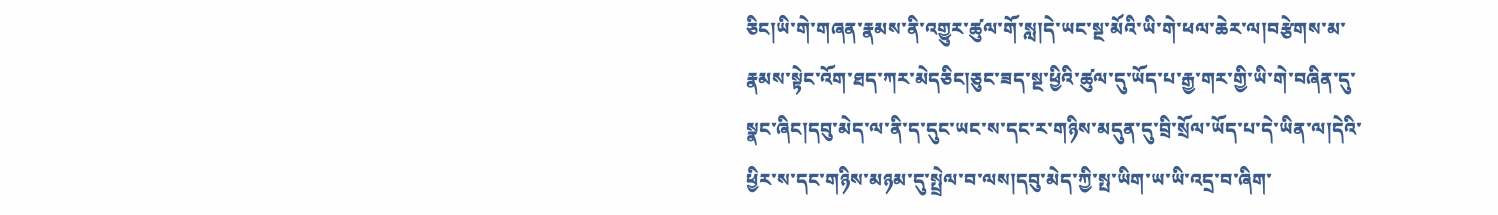ཅིང།ཡི་གེ་གཞན་རྣམས་ནི་འགྱུར་ཚུལ་གོ་སླ།དེ་ཡང་སྔ་མོའི་ཡི་གེ་ཕལ་ཆེར་ལ།བརྩེགས་མ་རྣམས་སྟེང་འོག་ཐད་ཀར་མེདཅིང།ཅུང་ཟད་སྔ་ཕྱིའི་ཚུལ་དུ་ཡོད་པ་རྒྱ་གར་གྱི་ཡི་གེ་བཞིན་དུ་སྣང་ཞིང།དབུ་མེད་ལ་ནི་ད་དུང་ཡང་ས་དང་ར་གཉིས་མདུན་དུ་བྲི་སྲོལ་ཡོད་པ་དེ་ཡིན་ལ།དེའི་ཕྱིར་ས་དང་གཉིས་མཉམ་དུ་སྤྲེལ་བ་ལས།དབུ་མེད་ཀྱི་སྤ་ཡིག་ཡ་ཡི་འདྲ་བ་ཞིག་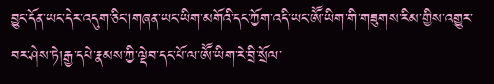བྱུང་དོན་ཡང་དེར་འདུག་ཅིང།གཞན་ཡང་ཡིག་མགོའི་དང་ཀྱོག་འདི་ཡང་ཨཽ་ཡིག་གི་གཟུགས་རིམ་གྱིས་འགྱུར་བར་ཤེས་ཏེ།རྒྱ་དཔེ་རྣམས་ཀྱི་ལྡེབ་དང་པོ་ལ་ཨཽ་ཡིག་རེ་བྲི་སྲོལ་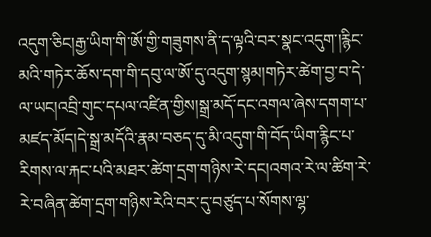འདུག་ཅིང།རྒྱ་ཡིག་གི་ཨོ་གྱི་གཟུགས་ནི་ད་ལྟའི་བར་སྣང་འདུག་།རྙིང་མའི་གཏེར་ཆོས་དག་གི་དབུ་ལ་ཨོ་དུ་འདུག་སྙམ།གཏེར་ཚེག་བྱ་བ་དེ་ལ་ཡང།འབྲི་གུང་དཔལ་འཛིན་གྱིས།སྒྲ་མདོ་དང་འགལ་ཞེས་དགག་པ་མཛད་མོད།དེ་སྒྲ་མདོའི་རྣམ་བཅད་དུ་མི་འདུག་གི་བོད་ཡིག་རྙིང་པ་རིགས་ལ་རྐང་པའི་མཐར་ཚེག་དྲག་གཉིས་རེ་དང།འགའ་རེ་ལ་ཚིག་རེ་རེ་བཞིན་ཚེག་དྲག་གཉིས་རེའི་བར་དུ་བཙུད་པ་སོགས་ལྷ་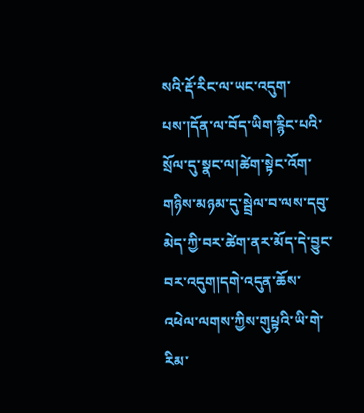སའི་རྡོ་རིང་ལ་ཡང་འདུག་པས་།དོན་ལ་བོད་ཡིག་རྙིང་པའི་སྲོལ་དུ་སྣང་ལ།ཚེག་སྟེང་འོག་གཉིས་མཉམ་དུ་སྦྲེལ་བ་ལས་དབུ་མེད་ཀྱི་བར་ཚེག་ནར་མོད་དེ་བྱུང་བར་འདུག།དགེ་འདུན་ཆོས་འཕེལ་ལགས་ཀྱིས་གུཔྟའི་ཡི་གེ་རིམ་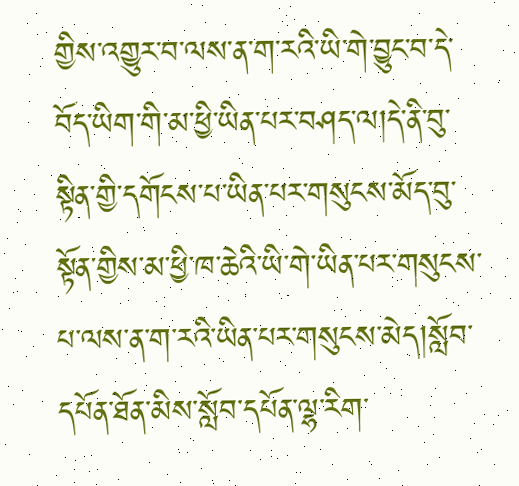གྱིས་འགྱུར་བ་ལས་ན་ག་རའི་ཡི་གེ་བྱུང་བ་དེ་བོད་ཡིག་གི་མ་ཕྱི་ཡིན་པར་བཤད་ལ།དེ་ནི་བུ་སྟིན་གྱི་དགོངས་པ་ཡིན་པར་གསུངས་མོད་བུ་སྟོན་གྱིས་མ་ཕྱི་ཁ་ཆེའི་ཡི་གེ་ཡིན་པར་གསུངས་པ་ལས་ན་ག་རའི་ཡིན་པར་གསུངས་མེད།སློབ་དཔོན་ཐོན་མིས་སློབ་དཔོན་ལྷ་རིག་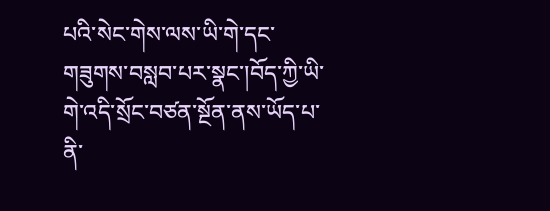པའི་སེང་གེས་ལས་ཡི་གེ་དང་གཟུགས་བསླབ་པར་སྣང་།བོད་ཀྱི་ཡི་གེ་འདི་སྲོང་བཙན་སྔོན་ནས་ཡོད་པ་ནི་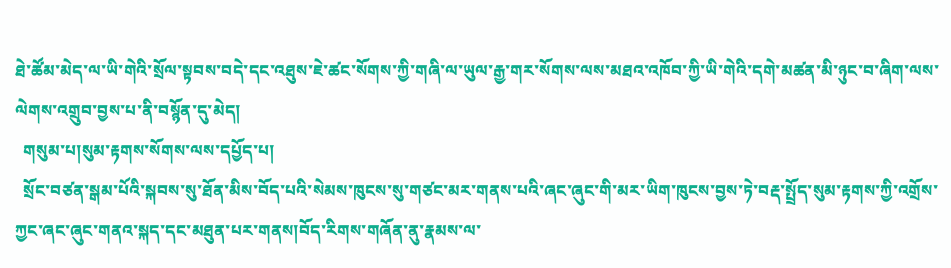ཐེ་ཚོམ་མེད་ལ་ཡི་གེའི་སྲོལ་སྟབས་བདེ་དང་འཐུས་ཇེ་ཚང་སོགས་ཀྱི་གཞི་ལ་ཡུལ་རྒྱ་གར་སོགས་ལས་མཐའ་འཁོབ་ཀྱི་ཡི་གེའི་དགེ་མཚན་མི་ཉུང་བ་ཞིག་ལས་ལེགས་འགྲུབ་བྱས་པ་ནི་བསྙོན་དུ་མེད།
  གསུམ་པ།སུམ་རྟགས་སོགས་ལས་དཔྱོད་པ།
  སྲོང་བཙན་སྒམ་པོའི་སྐབས་སུ་ཐོན་མིས་བོད་པའི་སེམས་ཁུངས་སུ་གཙང་མར་གནས་པའི་ཞང་ཞུང་གི་མར་ཡིག་ཁུངས་བྱས་ཏེ་བརྡ་སྤྲོད་སུམ་རྟགས་ཀྱི་འགྲོས་ཀྱང་ཞང་ཞུང་གནའ་སྐད་དང་མཐུན་པར་གནས།བོད་རིགས་གཞོན་ནུ་རྣམས་ལ་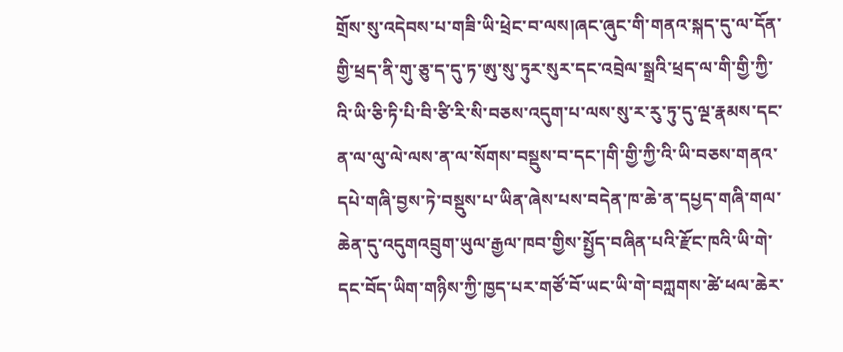གྲོས་སུ་འདེབས་པ་གཟི་ཡི་ཕྲེང་བ་ལས།ཞང་ཞུང་གི་གནའ་སྐད་དུ་ལ་དོན་གྱི་ཕྲད་ནི་གུ་ཅུ་ད་དུ་ཏ་ཨུ་སུ་ཏུར་སུར་དང་འབྲེལ་སྒྲའི་ཕྲད་ལ་གི་གྱི་ཀྱི་འི་ཡི་ཅི་ཏི་པི་བི་ཙི་རི་སི་བཅས་འདུག་པ་ལས་སུ་ར་རུ་ཏུ་དུ་ལྔ་རྣམས་དང་ན་ལ་ལུ་ལེ་ལས་ན་ལ་སོགས་བསྡུས་བ་དང་།གི་གྱི་ཀྱི་འི་ཡི་བཅས་གནའ་དཔེ་གཞི་བྱས་ཏེ་བསྡུས་པ་ཡིན་ཞེས་པས་བདེན་ཁ་ཆེ་ན་དཔྱད་གཞི་གལ་ཆེན་དུ་འདུགའབྲུག་ཡུལ་རྒྱལ་ཁབ་གྱིས་སྤྱོད་བཞིན་པའི་རྫོང་ཁའི་ཡི་གེ་དང་བོད་ཡིག་གཉིས་ཀྱི་ཁྱད་པར་གཙོ་བོ་ཡང་ཡི་གེ་བཀླགས་ཚེ་ཕལ་ཆེར་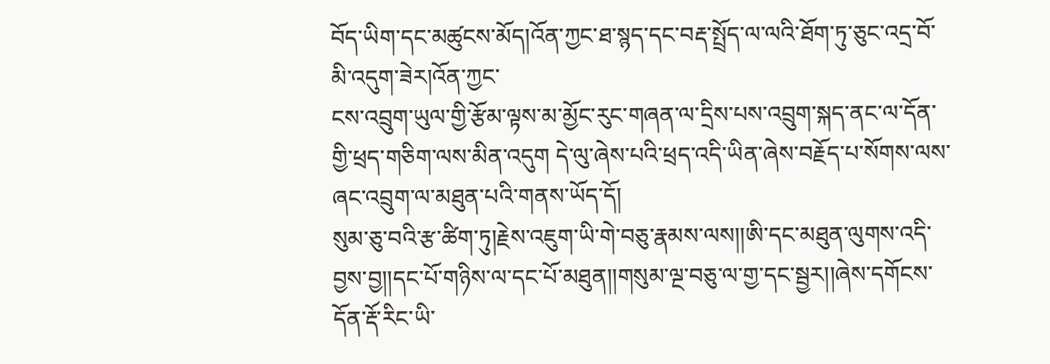བོད་ཡིག་དང་མཚུངས་མོད།འོན་ཀྱང་ཐ་སྙད་དང་བརྡ་སྤྲོད་ལ་ལའི་ཐོག་ཏུ་ཅུང་འདྲ་བོ་མི་འདུག་ཟེར།འོན་ཀྱང་
ངས་འབྲུག་ཡུལ་གྱི་རྩོམ་ལྟས་མ་མྱོང་རུང་གཞན་ལ་དྲིས་པས་འབྲུག་སྐད་ནང་ལ་དོན་གྱི་ཕྲད་གཅིག་ལས་མིན་འདུག དེ་ལུ་ཞེས་པའི་ཕྲད་འདི་ཡིན་ཞེས་བརྗོད་པ་སོགས་ལས་ཞང་འབྲུག་ལ་མཐུན་པའི་གནས་ཡོད་དོ།
སུམ་ཅུ་བའི་རྩ་ཚིག་ཏུ།རྗེས་འཇུག་ཡི་གེ་བཅུ་རྣམས་ལས།།ཨི་དང་མཐུན་ལུགས་འདི་བྱས་བྱ།།དང་པོ་གཉིས་ལ་དང་པོ་མཐུན།།གསུམ་ལྔ་བཅུ་ལ་གྱ་དང་སྦྱར།།ཞེས་དགོངས་དོན་རྡོ་རིང་ཡི་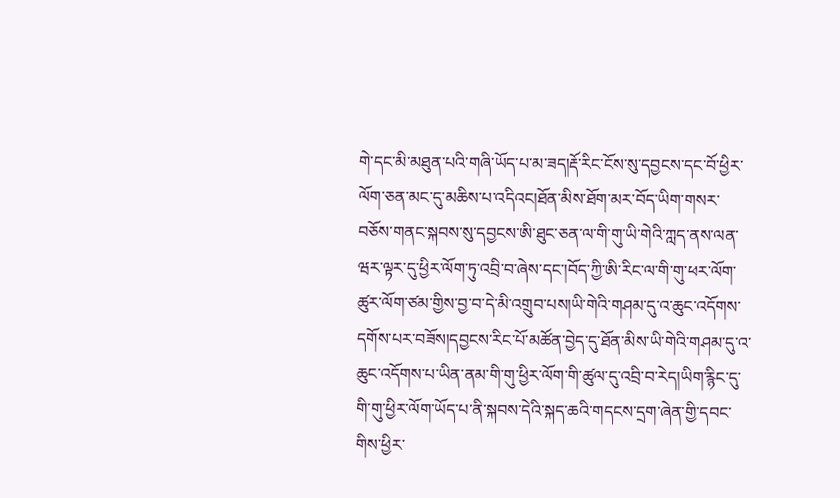གེ་དང་མི་མཐུན་པའི་གཞི་ཡོད་པ་མ་ཟད།རྡོ་རིང་ངོས་སུ་དབྱངས་དང་བོ་ཕྱིར་ལོག་ཅན་མང་དུ་མཆིས་པ་འདིའང།ཐོན་མིས་ཐོག་མར་བོད་ཡིག་གསར་བཅོས་གནང་སྐབས་སུ་དབྱངས་ཨི་ཐུང་ཅན་ལ་གི་གུ་ཡི་གེའི་ཀླད་ནས་ལན་ཝར་ལྟར་དུ་ཕྱིར་ལོག་ཏུ་འབྲི་བ་ཞེས་དང་།བོད་ཀྱི་ཨི་རིང་ལ་གི་གུ་ཕར་ལོག་ཚུར་ལོག་ཙམ་གྱིས་བྱ་བ་དེ་མི་འགྲུབ་པས།ཡི་གེའི་གཤམ་དུ་འ་ཆུང་འདོགས་དགོས་པར་བཟོས།དབྱངས་རིང་པོ་མཚོན་བྱེད་དུ་ཐོན་མིས་ཡི་གེའི་གཤམ་དུ་འ་ཆུང་འདོགས་པ་ཡིན་ནམ་གི་གུ་ཕྱིར་ལོག་གི་ཚུལ་དུ་འབྲི་བ་རེད།ཡིག་རྙིང་དུ་གི་གུ་ཕྱིར་ལོག་ཡོད་པ་ནི་སྐབས་དེའི་སྐད་ཆའི་གདངས་དྲག་ཞེན་གྱི་དབང་གིས་ཕྱིར་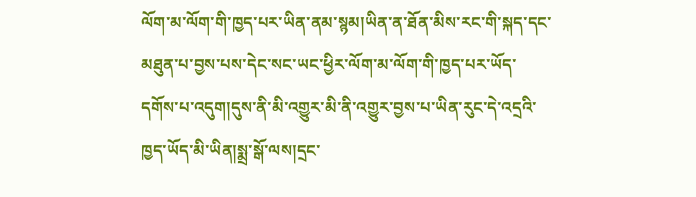ལོག་མ་ལོག་གི་ཁྱད་པར་ཡིན་ནམ་སྙམ།ཡིན་ན་ཐོན་མིས་རང་གི་སྐད་དང་མཐུན་པ་བྱས་པས་དེང་སང་ཡང་ཕྱིར་ལོག་མ་ལོག་གི་ཁྱད་པར་ཡོད་དགོས་པ་འདུག།དུས་ནི་མི་འགྱུར་མི་ནི་འགྱུར་བྱས་པ་ཡིན་རུང་དེ་འདྲའི་ཁྱད་ཡོད་མི་ཡིན།སྨྲ་སྒོ་ལས།དྲང་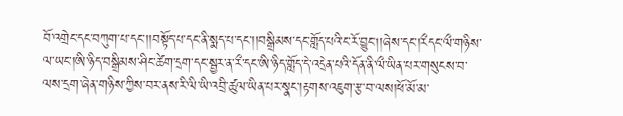བོ་འགྲེང་དང་བཀུག་པ་དང་།།བསྟོད་པ་དང་ནི་སྨད་པ་དང་།།བསྒྲིམས་དང་གློད་པའི་ང་རོ་བྱུང།།ཞེས་དང་།རྀདང་ལྀ་གཉིས་ལ་ཡང་།ཨི་ཉིད་བསྒྲིམས་ཤིང་ཚེག་དྲག་དང་སྦྱར་ན་རྀ་དང་ཨི་ཉིད་གློད་དེ་འདྲེན་པའི་དོན་ནི་ལྀ་ཡིན་པར་གསུངས་བ་ལས་དྲག་ཞེན་གཉིས་ཀྱིས་བར་ནས་རི་ལི་ཡི་འབྲི་ཚུལ་ཡིན་པར་སྣང་།རྟགས་འཇུག་རྩ་བ་ལས།ཕོ་མོ་མ་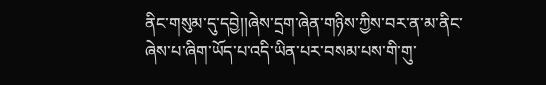ནིང་གསུམ་དུ་དབྱེ།།ཞེས་དྲག་ཞེན་གཉིས་ཀྱིས་བར་ན་མ་ནིང་ཞེས་པ་ཞིག་ཡོད་པ་འདི་ཡིན་པར་བསམ་པས་གི་གུ་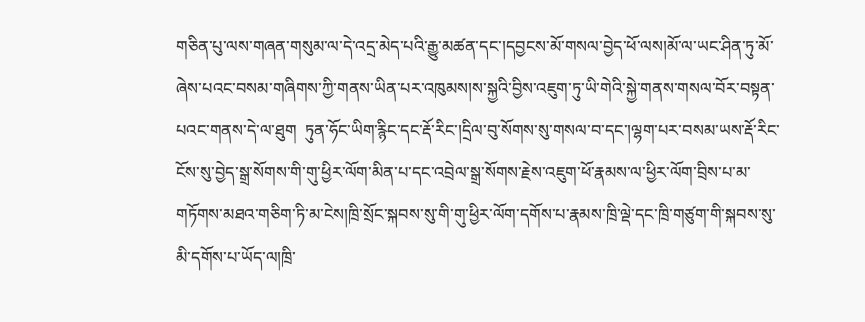གཅིན་པུ་ལས་གཞན་གསུམ་ལ་དེ་འདྲ་མེད་པའི་རྒྱུ་མཚན་དང་།དབྱངས་མོ་གསལ་བྱེད་ཕོ་ལས།མོ་ལ་ཡང་ཤིན་ཏུ་མོ་ཞེས་པའང་བསམ་གཞིགས་ཀྱི་གནས་ཡིན་པར་འཁུམས།ས་སྐྱའི་བྱིས་འཇུག་ཏུ་ཡི་གེའི་སྐྱེ་གནས་གསལ་བོར་བསྟན་པའང་གནས་དེ་ལ་ཐུག  ཏུན་ཧོང་ཡིག་རྙིང་དང་རྡོ་རིང་།དྲིལ་བུ་སོགས་སུ་གསལ་བ་དང་།ལྷག་པར་བསམ་ཡས་རྡོ་རིང་ངོས་སུ་བྱེད་སྒྲ་སོགས་གི་གུ་ཕྱིར་ལོག་མིན་པ་དང་འབྲེལ་སྒྲ་སོགས་རྗེས་འཇུག་ཕོ་རྣམས་ལ་ཕྱིར་ལོག་བྲིས་པ་མ་གཏོགས་མཐའ་གཅིག་ཏི་མ་ངེས།ཁྲི་སྲོང་སྐབས་སུ་གི་གུ་ཕྱིར་ལོག་དགོས་པ་རྣམས་ཁྲི་ལྡེ་དང་ཁྲི་གཙུག་གི་སྐབས་སུ་མི་དགོས་པ་ཡོད་ལ།ཁྲི་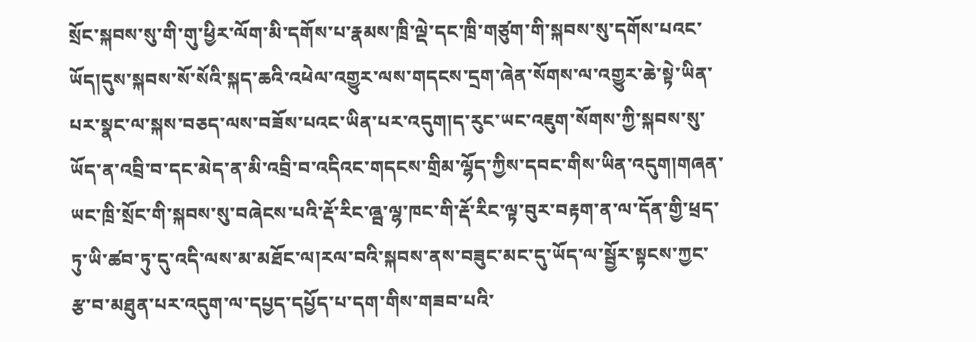སྲོང་སྐབས་སུ་གི་གུ་ཕྱིར་ལོག་མི་དགོས་པ་རྣམས་ཁྲི་ལྡེ་དང་ཁྲི་གཙུག་གི་སྐབས་སུ་དགོས་པའང་ཡོད།དུས་སྐབས་སོ་སོའི་སྐད་ཆའི་འཕེལ་འགྱུར་ལས་གདངས་དྲག་ཞེན་སོགས་ལ་འགྱུར་ཆེ་སྟེ་ཡིན་པར་སྣང་ལ་སྐས་བཅད་ལས་བཟོས་པའང་ཡིན་པར་འདུག།ད་རུང་ཡང་འཇུག་སོགས་ཀྱི་སྐབས་སུ་ཡོད་ན་འབྲི་བ་དང་མེད་ན་མི་འབྲི་བ་འདིའང་གདངས་གྲིམ་ལྷོད་ཀྱིས་དབང་གིས་ཡིན་འདུག།གཞན་ཡང་ཁྲི་སྲོང་གི་སྐབས་སུ་བཞེངས་པའི་རྡོ་རིང་ཞྦ་ལྷ་ཁང་གི་རྡོ་རིང་ལྟ་བུར་བརྟག་ན་ལ་དོན་གྱི་ཕྲད་ཏུ་ཡི་ཚབ་ཏུ་དུ་འདི་ལས་མ་མཐོང་ལ།རལ་བའི་སྐབས་ནས་བཟུང་མང་དུ་ཡོད་ལ་སྦྱོར་སྟངས་ཀྱང་རྩ་བ་མཐུན་པར་འདུག་ལ་དཔྱད་དཔྱོད་པ་དག་གིས་གཟབ་པའི་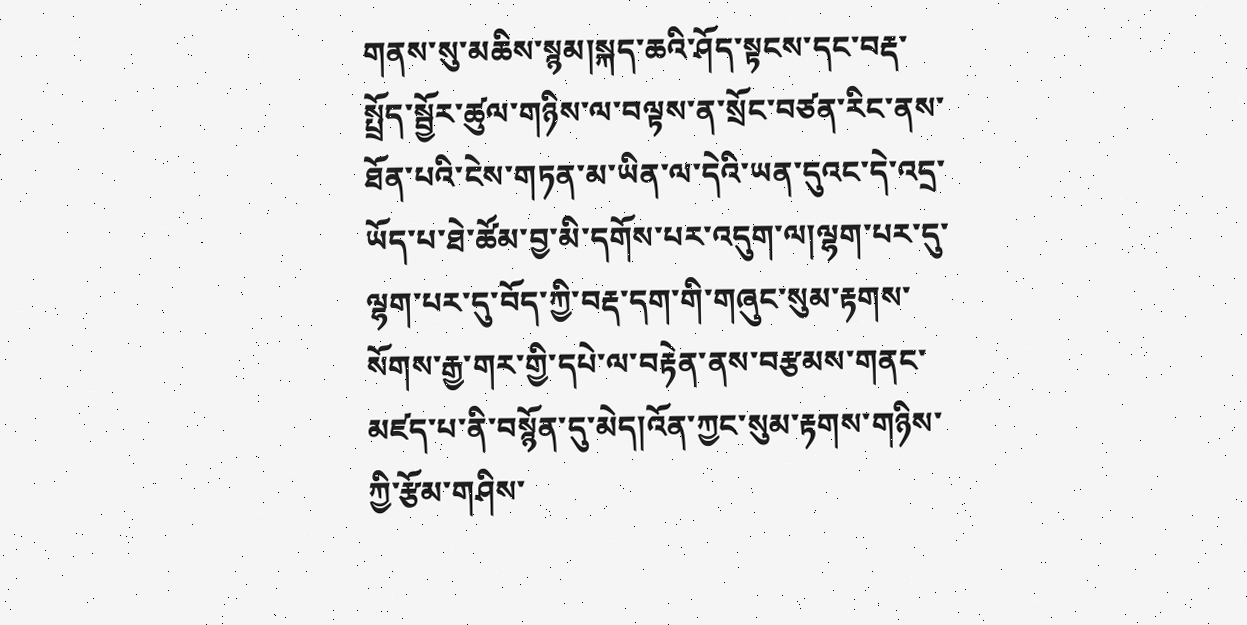གནས་སུ་མཆིས་སྙམ།སྐད་ཆའི་ཤོད་སྟངས་དང་བརྡ་སྤྲོད་སྦྱོར་ཚུལ་གཉིས་ལ་བལྟས་ན་སྲོང་བཙན་རིང་ནས་ཐོན་པའི་ངེས་གཏན་མ་ཡིན་ལ་དེའི་ཡན་དུའང་དེ་འདྲ་ཡོད་པ་ཐེ་ཚོམ་བྱ་མི་དགོས་པར་འདུག་ལ།ལྷག་པར་དུ་ ལྷག་པར་དུ་བོད་ཀྱི་བརྡ་དག་གི་གཞུང་སུམ་རྟགས་སོགས་རྒྱ་གར་གྱི་དཔེ་ལ་བརྟེན་ནས་བརྩམས་གནང་མཛད་པ་ནི་བསྙོན་དུ་མེད།འོན་ཀྱང་སུམ་རྟགས་གཉིས་ཀྱི་རྩོམ་གཤིས་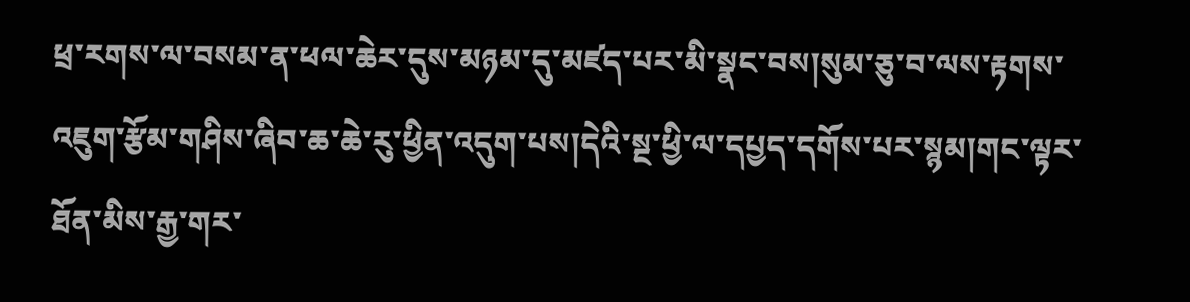ཕྲ་རགས་ལ་བསམ་ན་ཕལ་ཆེར་དུས་མཉམ་དུ་མཛད་པར་མི་སྣང་བས།སུམ་ཅུ་བ་ལས་རྟགས་འཇུག་རྩོམ་གཤིས་ཞིབ་ཆ་ཆེ་རུ་ཕྱིན་འདུག་པས།དེའི་སྔ་ཕྱི་ལ་དཔྱད་དགོས་པར་སྙམ།གང་ལྟར་ཐོན་མིས་རྒྱ་གར་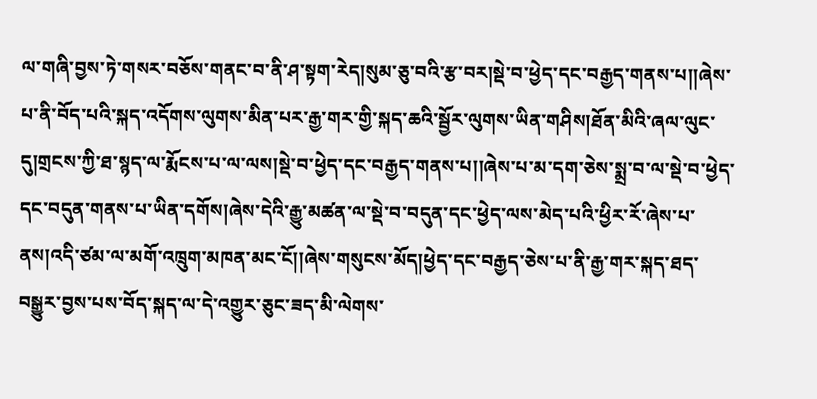ལ་གཞི་བྱས་ཏེ་གསར་བཅོས་གནང་བ་ནི་ཤ་སྟག་རེད།སུམ་ཅུ་བའི་རྩ་བར།སྡེ་བ་ཕྱེད་དང་བརྒྱད་གནས་པ།།ཞེས་པ་ནི་བོད་པའི་སྐད་འདོགས་ལུགས་མིན་པར་རྒྱ་གར་གྱི་སྐད་ཆའི་སྦྱོར་ལུགས་ཡིན་གཤིས།ཐོན་མིའི་ཞལ་ལུང་དུ།གྲངས་ཀྱི་ཐ་སྙད་ལ་རྨོངས་པ་ལ་ལས།སྡེ་བ་ཕྱེད་དང་བརྒྱད་གནས་པ།།ཞེས་པ་མ་དག་ཅེས་སྨྲ་བ་ལ་སྡེ་བ་ཕྱེད་དང་བདུན་གནས་པ་ཡིན་དགོས།ཞེས་དེའི་རྒྱུ་མཚན་ལ་སྡེ་བ་བདུན་དང་ཕྱེད་ལས་མེད་པའི་ཕྱིར་རོ་ཞེས་པ་ནས།འདི་ཙམ་ལ་མགོ་འཁྲུག་མཁན་མང་ངོ།།ཞེས་གསུངས་མོད།ཕྱེད་དང་བརྒྱད་ཅེས་པ་ནི་རྒྱ་གར་སྐད་ཐད་བསྒྱུར་བྱས་པས་བོད་སྐད་ལ་དེ་འགྱུར་ཅུང་ཟད་མི་ལེགས་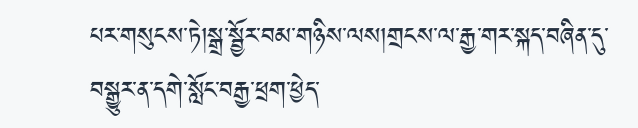པར་གསུངས་ཏེ།སྒྲ་སྦྱོར་བམ་གཉིས་ལས།གྲངས་ལ་རྒྱ་གར་སྐད་བཞིན་དུ་བསྒྱུར་ན་དགེ་སློང་བརྒྱ་ཕྲག་ཕྱེད་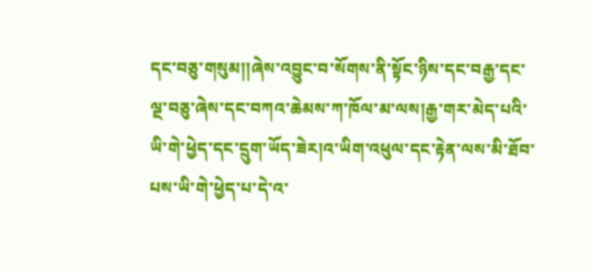དང་བཅུ་གསུམ།།ཞེས་འབྱུང་བ་སོགས་ནི་སྟོང་ཉིས་དང་བརྒྱ་དང་ལྔ་བཅུ་ཞེས་དང་བཀའ་ཆེམས་ཀ་ཁོལ་མ་ལས།རྒྱ་གར་མེད་པའི་ཡི་གེ་ཕྱེད་དང་དྲུག་ཡོད་ཟེར།འ་ཡིག་འཕུལ་དང་རྟེན་ལས་མི་ཐོབ་པས་ཡི་གེ་ཕྱེད་པ་དེ་འ་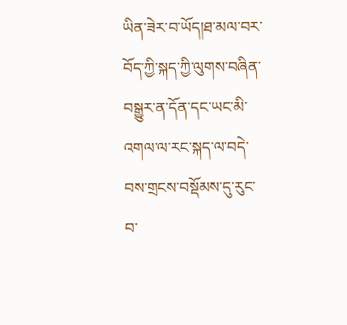ཡིན་ཟེར་བ་ཡོད།ཐ་མལ་བར་བོད་ཀྱི་སྐད་ཀྱི་ལུགས་བཞིན་བསྒྱུར་ན་དོན་དང་ཡང་མི་འགལ་ལ་རང་སྐད་ལ་བདེ་བས་གྲངས་བསྡོམས་དུ་རུང་བ་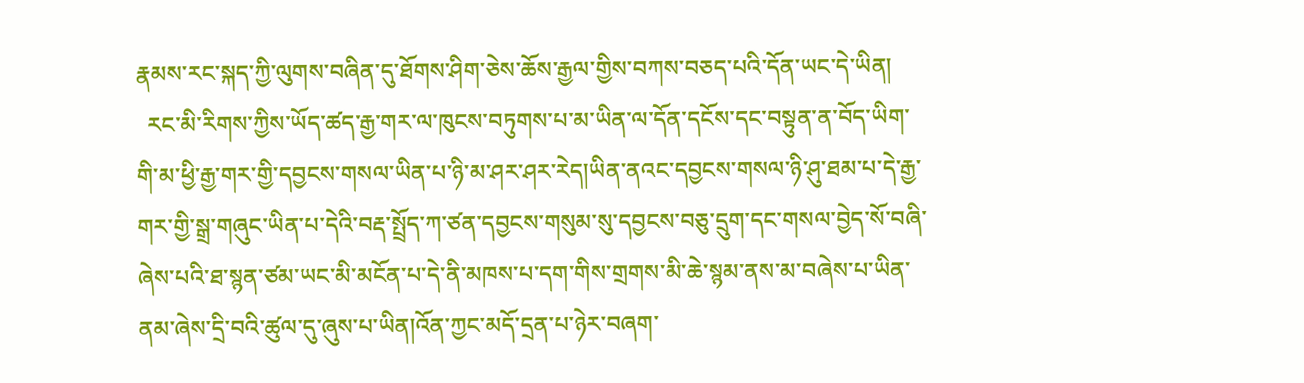རྣམས་རང་སྐད་ཀྱི་ལུགས་བཞིན་དུ་ཐོགས་ཤིག་ཅེས་ཆོས་རྒྱལ་གྱིས་བཀས་བཅད་པའི་དོན་ཡང་དེ་ཡིན།
  རང་མི་རིགས་ཀྱིས་ཡོད་ཚད་རྒྱ་གར་ལ་ཁུངས་བཏུགས་པ་མ་ཡིན་ལ་དོན་དངོས་དང་བསྟུན་ན་བོད་ཡིག་གི་མ་ཕྱི་རྒྱ་གར་གྱི་དབྱངས་གསལ་ཡིན་པ་ཉི་མ་ཤར་ཤར་རེད།ཡིན་ནའང་དབྱངས་གསལ་ཉི་ཤུ་ཐམ་པ་དེ་རྒྱ་གར་གྱི་སྒྲ་གཞུང་ཡིན་པ་དེའི་བརྡ་སྤྲོད་ཀ་ཙན་དབྱངས་གསུམ་སུ་དབྱངས་བཅུ་དྲུག་དང་གསལ་བྱེད་སོ་བཞི་ཞེས་པའི་ཐ་སྙན་ཙམ་ཡང་མི་མངོན་པ་དེ་ནི་མཁས་པ་དག་གིས་གྲགས་མི་ཆེ་སྙམ་ནས་མ་བཞེས་པ་ཡིན་ནམ་ཞེས་དྲི་བའི་ཚུལ་དུ་ཞུས་པ་ཡིན།འོན་ཀྱང་མདོ་དྲན་པ་ཉེར་བཞག་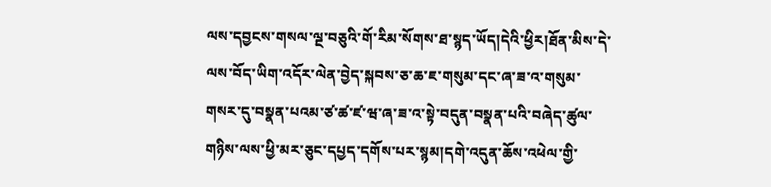ལས་དབྱངས་གསལ་ལྔ་བཅུའི་གོ་རིམ་སོགས་ཐ་སྙད་ཡོད།དེའི་ཕྱིར།ཐོན་མིས་དེ་ལས་བོད་ཡིག་འདོར་ལེན་བྱེད་སྐབས་ཅ་ཆ་ཇ་གསུམ་དང་ཞ་ཟ་འ་གསུམ་གསར་དུ་བསྣན་པའམ་ཙ་ཚ་ཛ་ཝ་ཞ་ཟ་འ་སྟེ་བདུན་བསྣན་པའི་བཞེད་ཚུལ་གཉིས་ལས་ཕྱི་མར་ཅུང་དཔྱད་དགོས་པར་སྙམ།དགེ་འདུན་ཆོས་འཕེལ་གྱི་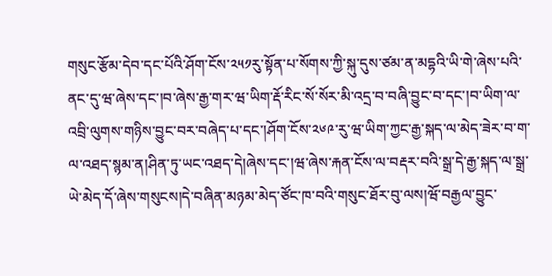གསུང་རྩོམ་དེབ་དང་པོའི་ཤོག་ངོས་༢༥༡རུ་སྟོན་པ་སོགས་ཀྱི་སྐུ་དུས་ཙམ་ན་མདྷའི་ཡི་གེ་ཞེས་པའི་ནང་དུ་ཝ་ཞེས་དང་།བ་ཞེས་རྒྱ་གར་ཝ་ཡིག་རྡོ་རིང་སོ་སོར་མི་འདྲ་བ་བཞི་བྱུང་བ་དང་།བ་ཡིག་ལ་འབྲི་ལུགས་གཉིས་བྱུང་བར་བཞེད་པ་དང་།ཤོག་ངོས་༢༦༩་རུ་ཝ་ཡིག་ཀྱང་རྒྱ་སྐད་ལ་མེད་ཟེར་བ་ག་ལ་འཐད་སྙམ་ན།ཤིན་ཏུ་ཡང་འཐད་དེ།ཞེས་དང་།ཝ་ཞེས་རྐན་ངོས་ལ་བརྡར་བའི་སྒྲ་དེ་རྒྱ་སྐད་ལ་སྒྲ་ཡེ་མེད་དོ་ཞེས་གསུངས།དེ་བཞིན་མཉམ་མེད་ཙོང་ཁ་བའི་གསུང་ཐོར་བུ་ལས།ཝོ་བརྒྱལ་བྱུང་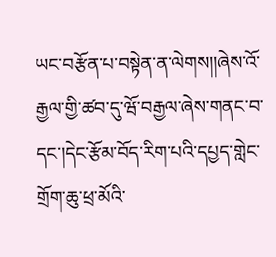ཡང་བརྩོན་པ་བསྟེན་ན་ལེགས།།ཞེས་འོ་རྒྱལ་གྱི་ཚབ་དུ་ཝོ་བརྒྱལ་ཞེས་གནང་བ་དང་།དེང་རྩོམ་བོད་རིག་པའི་དཔྱད་གླེང་གྲོག་ཆུ་ཕྲ་མོའི་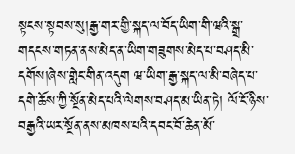སྟངས་སྟབས་སུ།རྒྱ་གར་གྱི་སྐད་ལ་བོད་ཡིག་གི་ཝའི་སྒྲ་གདངས་གཏན་ནས་མེད་ན་ཡིག་གཟུགས་མེད་པ་བཤད་མི་དགོས།ཞེས་གླེང་གིན་འདུག ཝ་ཡིག་རྒྱ་སྐད་ལ་མི་བཞེད་པ་དགེ་ཆོས་ཀྱི་སྔོན་མེད་པའི་ལེགས་བཤད་མ་ཡིན་ཏེ། ལོ་ངོ་ཉིས་བརྒྱའི་ཡར་སྔོན་ནས་མཁས་པའི་དབང་བོ་ཆེན་མོ་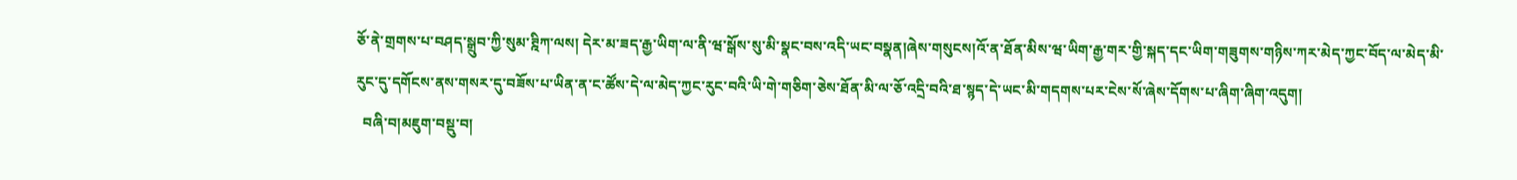ཅོ་ནེ་གྲགས་པ་བཤད་སྒྲུབ་ཀྱི་སུམ་ཊྰིཀ་ལས། དེར་མ་ཟད་རྒྱ་ཡིག་ལ་ནི་ཝ་སྒོས་སུ་མི་སྣང་བས་འདི་ཡང་བསྣན།ཞེས་གསུངས།འོ་ན་ཐོན་མིས་ཝ་ཡིག་རྒྱ་གར་གྱི་སྐད་དང་ཡིག་གཟུགས་གཉིས་ཀར་མེད་ཀྱང་བོད་ལ་མེད་མི་རུང་དུ་དགོངས་ནས་གསར་དུ་བཟོས་པ་ཡིན་ན་ང་ཚོས་དེ་ལ་མེད་ཀྱང་རུང་བའི་ཡི་གེ་གཅིག་ཅེས་ཐོན་མི་ལ་ཅོ་འདྲི་བའི་ཐ་སྙད་དེ་ཡང་མི་གདགས་པར་ངེས་སོ་ཞེས་དོགས་པ་ཞིག་ཞིག་འདུག།
  བཞི་བ།མཇུག་བསྡུ་བ།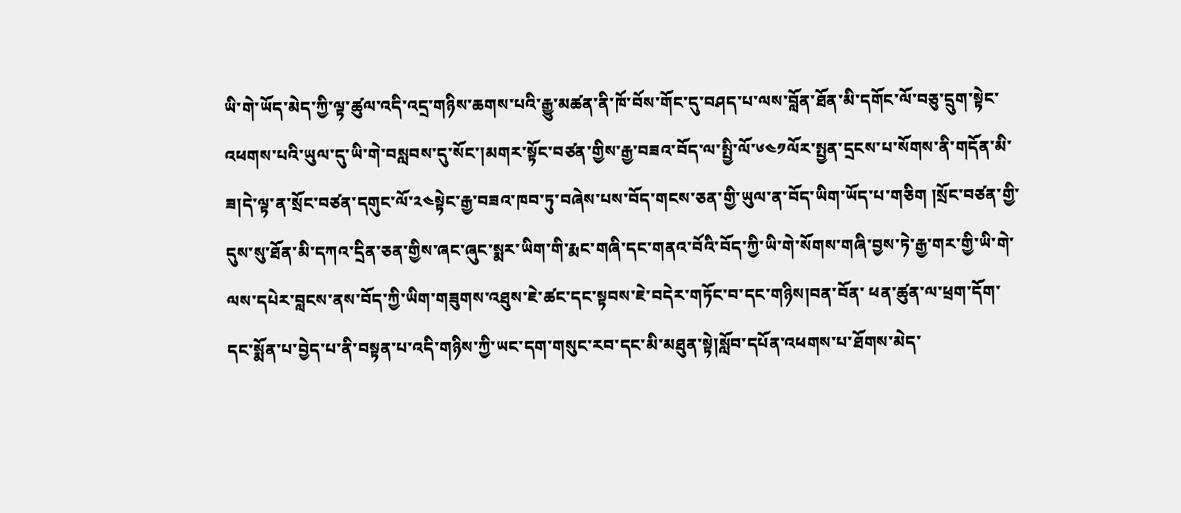ཡི་གེ་ཡོད་མེད་ཀྱི་ལྟ་ཚུལ་འདི་འདྲ་གཉིས་ཆགས་པའི་རྒྱུ་མཚན་ནི་ཁོ་བོས་གོང་དུ་བཤད་པ་ལས་བློན་ཐོན་མི་དགོང་ལོ་བཅུ་དྲུག་སྟེང་འཕགས་པའི་ཡུལ་དུ་ཡི་གེ་བསླབས་དུ་སོང་།མགར་སྟོང་བཙན་གྱིས་རྒྱ་བཟའ་བོད་ལ་སྤྱི་ལོ་༦༤༡ལོར་སྤྱན་དྲངས་པ་སོགས་ནི་གདོན་མི་ཟ།དེ་ལྟ་ན་སྲོང་བཙན་དགུང་ལོ་༢༤སྟེང་རྒྱ་བཟའ་ཁབ་ཏུ་བཞེས་པས་བོད་གངས་ཅན་གྱི་ཡུལ་ན་བོད་ཡིག་ཡོད་པ་གཅིག །སྲོང་བཙན་གྱི་དུས་སུ་ཐོན་མི་དཀའ་དྲིན་ཅན་གྱིས་ཞང་ཞུང་སྨར་ཡིག་གི་རྨང་གཞི་དང་གནའ་བོའི་བོད་ཀྱི་ཡི་གེ་སོགས་གཞི་བྱས་ཏེ་རྒྱ་གར་གྱི་ཡི་གེ་ལས་དཔེར་བླངས་ནས་བོད་ཀྱི་ཡིག་གཟུགས་འཐུས་ཇེ་ཚང་དང་སྟབས་ཇེ་བདེར་གཏོང་བ་དང་གཉིས།བན་བོན་ ཕན་ཚུན་ལ་ཕྲག་དོག་དང་སྨོན་པ་བྱེད་པ་ནི་བསྟན་པ་འདི་གཉིས་ཀྱི་ཡང་དག་གསུང་རབ་དང་མི་མཐུན་སྟེ།སློབ་དཔོན་འཕགས་པ་ཐོགས་མེད་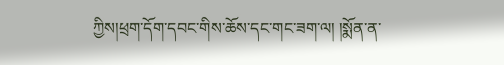ཀྱིས།ཕྲག་དོག་དབང་གིས་ཆོས་དང་གང་ཟག་ལ། །སྨོན་ན་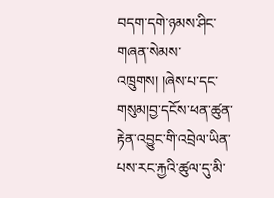བདག་དགེ་ཉམས་ཤིང་གཞན་སེམས་འཁྲུགས། །ཞེས་པ་དང་གསུམ།བྱ་དངོས་ཕན་ཚུན་རྟེན་འབྱུང་གི་འབྲེལ་ཡིན་པས་རང་རྐྱའི་ཚུལ་དུ་མི་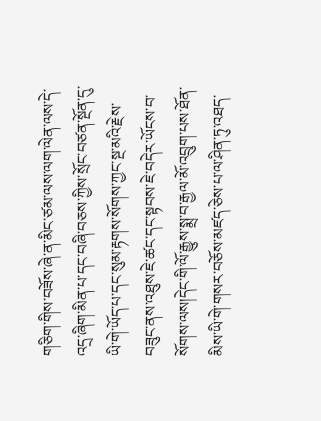གཅིག་གིས་བཟོས་ཞེ་ན་མིང་ཙམ་ལས་ལག་ལེན་ལས་དེ་འདྲ་ཞིག་མིན་པ་དང་བཞི་བཅས་ཀྱིས་སྲོང་བཙན་སྔོན་དུ་ཡི་གེ་ཡོད་པ་དང་སུམ་རྟགས་སོགས་ཀྱང་སྔ་མའི་རྗེས་བཟུང་ནས་འཐུས་ཇེ་ཚང་དང་སྟབས་ཇེ་བདེར་ཡོངས་བ་སོགས་ལས།དེང་གི་ལོ་རྒྱུས་སྨྲ་བ་རྒྱལ་མོ་འབྲུག་པས་ཐོན་མིས་ཡི་གེ་གསར་བཅོས་མཛད་ཅེས་པ་ལ་ཤིན་ཏུ་འཐད་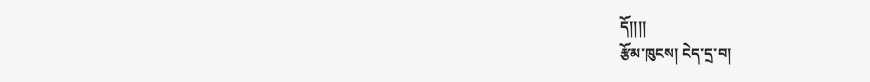དོ།།།།
རྩོམ་ཁུངས། ངེད་དྲ་བ།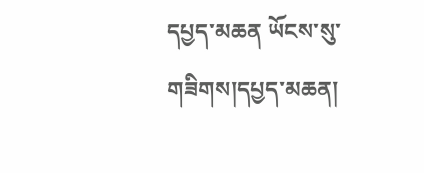དཔྱད་མཆན ཡོངས་སུ་གཟིགས།དཔྱད་མཆན།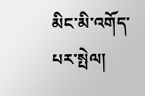མིང་མི་འགོད་པར་སྤེལ།